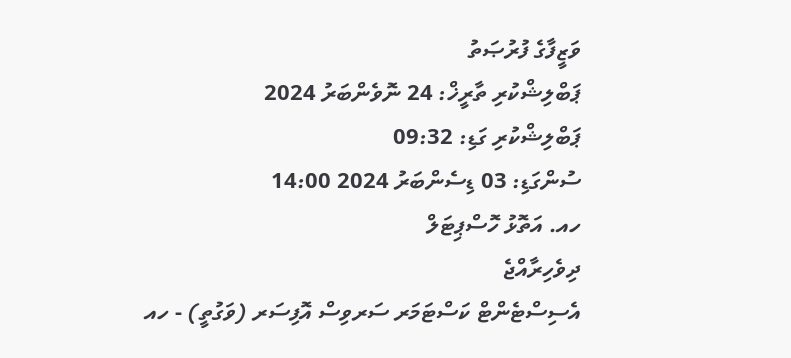ވަޒީފާގެ ފުރުޞަތު
ޕަބްލިޝްކުރި ތާރީޚް: 24 ނޮވެންބަރު 2024
ޕަބްލިޝްކުރި ގަޑި: 09:32
ސުންގަޑި: 03 ޑިސެންބަރު 2024 14:00
ހއ. އަތޮޅު ހޮސްޕިޓަލް
ދިވެހިރާއްޖެ
އެސިސްޓެންޓް ކަސްޓަމަރ ސަރވިސް އޮފިސަރ (ވަގުތީ) - ހއ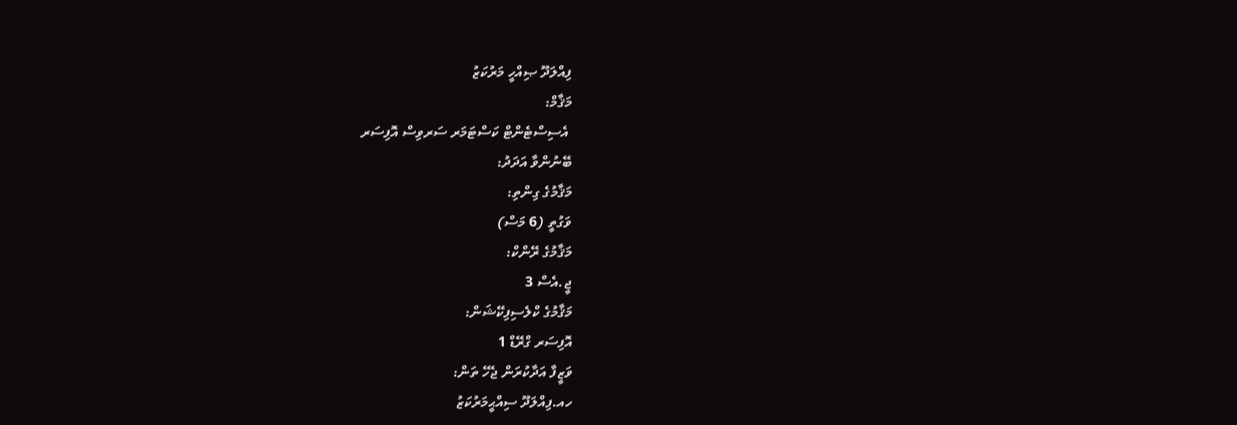ފިއްލަދޫ ޞިއްހީ މަރުކަޒު
މަޤާމް:
 އެސިސްޓެންޓް ކަސްޓަމަރ ސަރވިސް އޮފިސަރ
ބޭނުންވާ އަދަދު:
މަޤާމުގެ ގިންތި:
ވަގުތީ (6 މަސް)
މަޤާމުގެ ރޭންކް:
ޖީ.އެސް 3
މަޤާމުގެ ކްލެސިފިކޭޝަން:
އޮފިސަރ ގްރޭޑް 1
ވަޒީފާ އަދާކުރަން ޖެހޭ ތަން:
ހއ.ފިއްލަދޫ ސިއްޙީމަރުކަޒު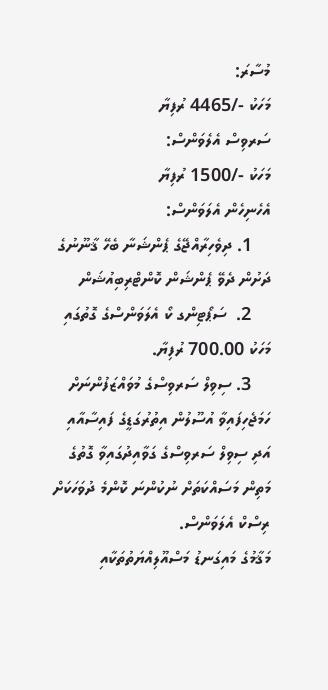މުސާރަ:
މަހަކު -/4465 ރުފިޔާ
ސަރވިސް އެލެވަންސް:
މަހަކު -/1500 ރުފިޔާ
އެހެނިހެން އެލަވަންސް:
    1. ދިވެހިރާއްޖޭގެ ޕެންޝަނާ ބެހޭ ޤާނޫނުގެ ދަށުން ދެވޭ ޕެންޝަން ކޮންޓްރިބިއުޝަން
    2.  ސަޕޯޓިންގ ކޯ އެލަވަންސްގެ ގޮތުގައި މަހަކު 700.00 ރުފިޔާ.
    3. ސިވިލް ސަރވިސްގެ މުވައްޒަފުންނަށް ހަމަޖެހިފައިވާ އުސޫލުން އިތުރުގަޑީގެ ފައިސާއާއި އަދި ސިވިލް ސަރވިސްގެ ގަވާއިދުގައިވާ ގޮތުގެ މަތިން މަސައްކަތަށް ނުކުންނަ ކޮންމެ ދުވަހަކަށް ރިސްކް އެލަވަންސް.
މަޤާމުގެ މައިގަނޑު މަސްއޫލިއްޔަތުތަކާއި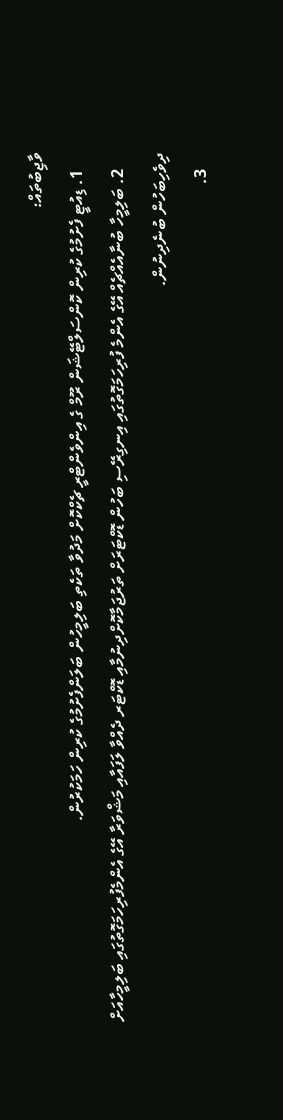ވާޖިބުތައް:
    1. ޑިއުޓީ ފެށުމުގެ ކުރިން ކޮންސަލްޓޭޝަން ރޫމް ގެ އިންވެންޓްރީ ޗެކްކޮށް މަދުވާ ތަކެތި ބަލިމީހުން ބަލަންފެށުމުގެ ކުރިން ހަމަކުރުން.
    2. ބަލިމީހާ ބުނާއެއްޗެއް އޭގެ އެންމެ ފުރިހަމަގޮތުގައި އިނގިރޭސި ބަހުން ޑޮކްޓަރަށް ތަރުޖަމާކޮށްދިނުމާއި ޑޮކްޓަރ ދެއްވާ ލަފައާއި މަޝްވަރާ އޭގެ އެންމެފުރިހަމަގޮތުގައި ބަލިމީހާއަށް ދިވެހިބަހުން ބުނެދިނުން.
    3.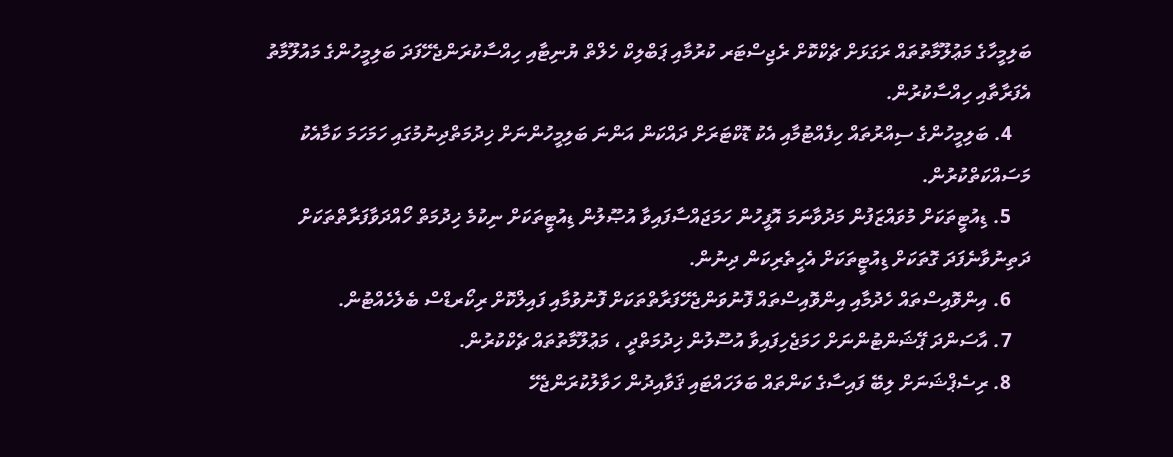ބަލިމީހާގެ މަޢުލޫމާތުތައް ރަގަޅަށް ޗެކްކޮށް ރެޖިސްޓަރ ކުރުމާއި ޕަބްލިކް ހެލްތް ޔުނިޓާއި ހިއްސާކުރަންޖެހޭފަދަ ބަލިމީހުންގެ މައުލޫމާތު އެފަރާތާއި ހިއްސާކުރުން.
    4. ބަލިމީހުންގެ ސިއްރުތައް ހިފެއްޓުމާއި އެކު ޑޮކްޓަރަށް ދައްކަން އަންނަ ބަލިމީހުންނަށް ޚިދުމަތްދިނުމުގައި ހަމަހަމަ ކަމާއެކު މަސައްކަތްކުރުން.
    5. ޑިއުޓީތަކަށް މުވައްޒަފުން މަދުވާނަމަ އޮފީހުން ހަމަޖައްސާފައިވާ އުޞޫލުން ޑިއުޓީތަކަށް ނިކުމެ ޚިދުމަތް ހޯއްދަވާފަރާތްތަކަށް ދަތިނުވާނެފަދަ ގޮތަކަށް ޑިއުޓީތަކަށް އެހީތެރިކަން ދިނުން.
    6. އިންވޮއިސްތައް ހެދުމާއި އިންވޮއިސްތައް ފޮނުވަންޖެހޭފަރާތްތަކަށް ފޮނުވުމާއި ފައިލްކޮށް ރިކޯރޑްސް ބެލެހެއްޓުން.
    7. އާސަންދަ ޕޭޝަންޓުންނަށް ހަމަޖެހިފައިވާ އުސޫލުން ޚިދުމަތްދީ ، މަޢުލޫމާތުތައް ޗެކްކުރުން.
    8. ރިސެޕްޝަނަށް ލިބޭ ފައިސާގެ ކަންތައް ބަލަހައްޓައި ޤަވާއިދުން ހަވާލުކުރަންޖެހޭ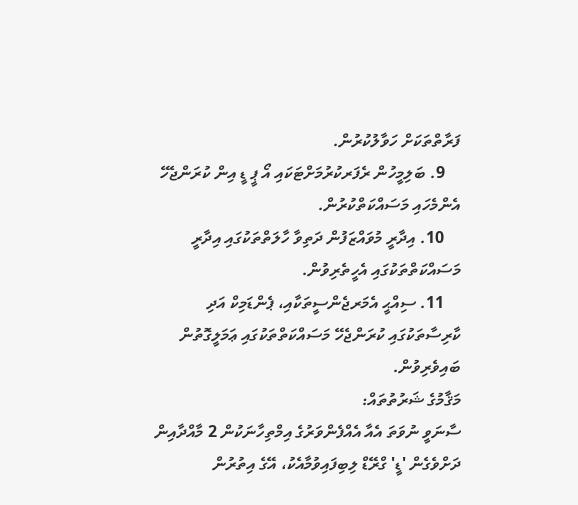ފަރާތްތަކަށް ހަވާލުކުރުން.
    9. ބަލިމީހުން ރެފަރކުރުމަށްޓަކައި އޯ ޕީ ޑީ އިން ކުރަންޖެހޭ އެންމެހައި މަސައްކަތްކުރުން.
    10. އިދާރީ މުވައްޒަފުން ދަތިވާ ހާލަތްތަކުގައި އިދާރީ މަސައްކަތްތަކުގައި އެހީތެރިވުން.
    11. ސިއްޙީ އެމަރޖެންސީތަކާއި، ޕެންޑަމިކް އަދި ކާރިސާތަކުގައި ކުރަންޖެހޭ މަސައްކަތްތަކުގައި ޢަމަލީގޮތުން ބައިވެރިވުން.
މަޤާމުގެ ޝަރުތުތައް:
ސާނަވީ ނުވަތަ އެއާ އެއްފެންވަރުގެ އިމްތިހާނަކުން 2 މާއްދާއިން ދަށްވެގެން 'ޑީ' ގްރޭޑް ލިބިފައިވުމާއެކު، އޭގެ އިތުރުން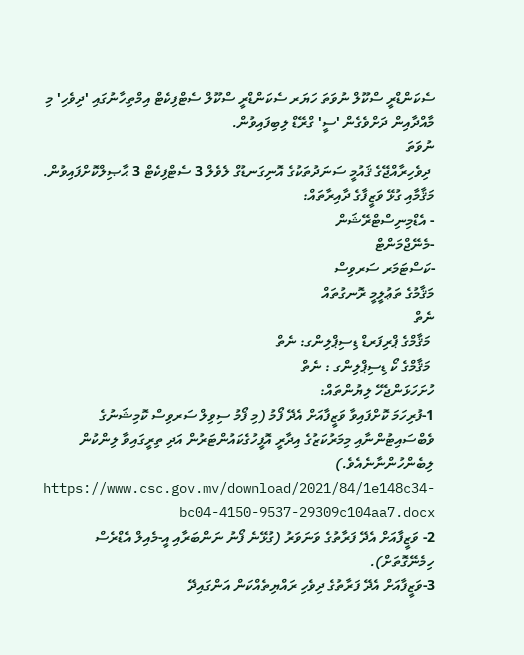ސެކަންޑްރީ ސްކޫލް ނުވަތަ ހަޔަރ ސެކަންޑްރީ ސްކޫލް ސެޓްފިކެޓް އިމްތިހާނުގައި 'ދިވެހި' މި މާއްދާއިން ދަށްވެގެން 'ސީ' ގްރޭޑް ލިބިފައިވުން.
ނުވަތަ
 ދިވެހިރާއްޖޭގެ ޤައުމީ ސަނަދުތަކުގެ އޮނިގަނޑުގް ލެވެލް 3 ސެޓްފިކެޓް 3 ޙާޞިލްކޮށްފައިވުން.
މަޤާމާއި ގުޅޭ ވަޒީފާގެ ދާއިރާތައް:
- އެޑްމިނިސްޓްރޭޝަން
-މެނޭޖްމަންޓް
-ކަސްޓަމަރ ސަރވިސް
މަޤާމުގެ ތަޢުލީމީ ރޮނގުތައް
ނެތް
 މަޤާމްގެ ޕްރިފަރޑް ޑިސިޕްލިންގ: ނެތް
 މަޤާމްގެ ކޯ ޑިސިޕްލިންގ : ނެތް
ހުށަހަޅަންޖެހޭ ލިޔުންތައް:
1-ފުރިހަމަ ކޮށްފައިވާ ވަޒީފާއަށް އެދޭ ފޯމު (މި ފޯމު ސިވިލް ސަރވިސް ކޮމިޝަނުގެ ވެބްސައިޓުންނާއި މިމަރުކަޒުގެ އިދާރީ އޮފީހުގެކައުންޓަރުން އަދި ތިރީގައިވާ ލިންކުން ލިބެންހުންނާނެއެވެ.) https://www.csc.gov.mv/download/2021/84/1e148c34-bc04-4150-9537-29309c104aa7.docx
2- ވަޒީފާއަށް އެދޭ ފަރާތުގެ ވަނަވަރު (ގުޅޭނެ ފޯނު ނަންބަރާއި އީ-މެއިލް އެޑްރެސް ހިމެނޭގޮތަށް).
3-ވަޒީފާއަށް އެދޭ ފަރާތުގެ ދިވެހި ރައްޔިތެއްކަން އަންގައިދޭ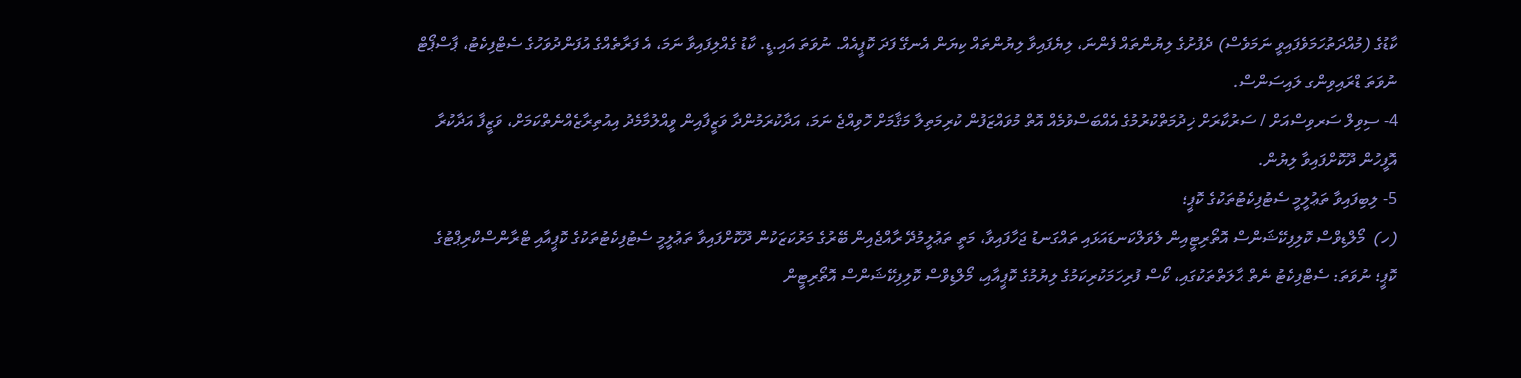ކާޑުގެ (މުއްދަތުހަމަވެފައިވީ ނަމަވެސް) ދެފުށުގެ ލިޔުންތައް ފެންނަ، ލިޔެފައިވާ ލިޔުންތައް ކިޔަން އެނގޭ ފަދަ ކޮޕީއެއް. ނުވަތަ އައި.ޑީ. ކާޑު ގެއްލިފައިވާ ނަމަ، އެ ފަރާތެއްގެ އުފަންދުވަހުގެ ސެޓްފިކެޓު، ޕާސްޕޯޓް ނުވަތަ ޑްރައިވިންގ ލައިސަންސް.
4- ސިވިލް ސަރވިސްއަށް / ސަރުކާރަށް ޚިދުމަތްކުރުމުގެ އެއްބަސްވުމެއް އޮތް މުވައްޒަފުން ކުރިމަތިލާ މަޤާމަށް ހޮވިއްޖެ ނަމަ، އަދާކުރަމުންދާ ވަޒީފާއިން ވީއްލުމާމެދު އިއުތިރާޒެއްނެތްކަމަށް، ވަޒީފާ އަދާކުރާ އޮފީހުން ދޫކޮށްފައިވާ ލިޔުން.
5- ލިބިފައިވާ ތަޢުލީމީ ސެޓުފިކެޓުތަކުގެ ކޮޕީ؛
(ހ)  މޯލްޑިވްސް ކޮލިފިކޭޝަންސް އޮތޯރިޓީއިން ލެވަލްކަނޑައަޅައި ތައްގަނޑު ޖަހާފައިވާ، މަތީ ތަޢުލީމުދޭ ރާއްޖެއިން ބޭރުގެ މަރުކަޒަކުން ދޫކޮށްފައިވާ ތަޢުލީމީ ސެޓުފިކެޓުތަކުގެ ކޮޕީއާއި ޓްރާންސްކްރިޕްޓުގެ ކޮޕީ؛ ނުވަތަ: ސެޓްފިކެޓު ނެތް ޙާލަތްތަކުގައި، ކޯސް ފުރިހަމަކުރިކަމުގެ ލިޔުމުގެ ކޮޕީއާއި، މޯލްޑިވްސް ކޮލިފިކޭޝަންސް އޮތޯރިޓީން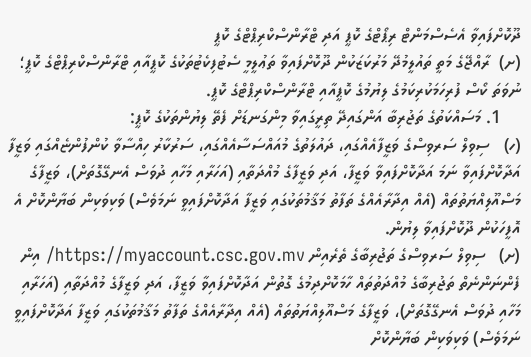ދޫކޮށްފައިވާ އެސެސްމަންޓް ރިޕޯޓްގެ ކޮޕީ އަދި ޓްރާންސްކްރިޕްޓްގެ ކޮޕީ
(ށ)  ރާއްޖޭގެ މަތީ ތައުލީމުދޭ މަރުކަޒަކުން ދޫކޮށްފައިވާ ތަޢުލީމީ ސެޓުފިކެޓުތަކުގެ ކޮޕީއާއި ޓްރާންސްކްރިޕްޓްގެ ކޮޕީ؛ ނުވަތަ ކޯސް ފުރިހަމަކުރިކަމުގެ ލިޔުމުގެ ކޮޕީއާއި ޓްރާންސްކްރިޕްޓްގެ ކޮޕީ.
    1. މަސައްކަތުގެ ތަޖުރިބާ އަންގައިދޭ ތިރީގައިވާ މިންގަނޑަށް ފެތޭ ލިޔުންތަކުގެ ކޮޕީ:
(ހ)   ސިވިލް ސަރވިސްގެ ވަޒީފާއެއްގައި، ދައުލަތުގެ މުއައްސަސާއެއްގައި، ސަރުކާރު ހިއްސާވާ ކުންފުންޏެއްގައި ވަޒީފާ އަދާކޮށްފައިވާ ނަމަ އަދާކޮށްފައިވާ ވަޒީފާ، އަދި ވަޒީފާގެ މުއްދަތާއި (އަހަރާއި މަހާއި ދުވަސް އެނގޭގޮތަށް)، ވަޒީފާގެ މަސްއޫލިއްޔަތުތައް (އެއް އިދާރާއެއްގެ ތަފާތު މަޤާމުތަކުގައި ވަޒީފާ އަދާކޮށްފައިވީ ނަމަވެސް) ވަކިވަކިން ބަޔާންކޮށް އެ އޮފީހަކުން ދޫކޮށްފައިވާ ލިޔުން.
(ށ)   ސިވިލް ސަރވިސްގެ ތަޖުރިބާގެ ތެރެއިން https://myaccount.csc.gov.mv/ އިން ފެންނަންނެތް ތަޖުރިބާގެ މުއްދަތުތައް ހާމަކޮށްދިމުގެ ގޮތުން އަދާކޮށްފައިވާ ވަޒީފާ، އަދި ވަޒީފާގެ މުއްދަތާއި (އަހަރާއި މަހާއި ދުވަސް އެނގޭގޮތަށް)، ވަޒީފާގެ މަސްއޫލިއްޔަތުތައް (އެއް އިދާރާއެއްގެ ތަފާތު މަޤާމުތަކުގައި ވަޒީފާ އަދާކޮށްފައިވީ ނަމަވެސް) ވަކިވަކިން ބަޔާންކޮށް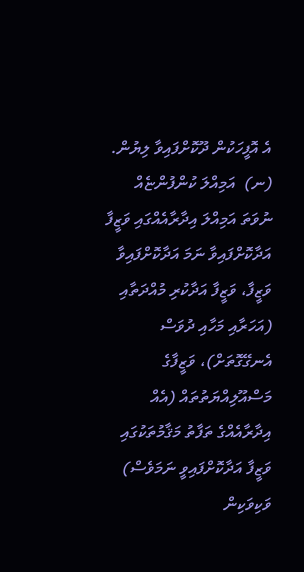އެ އޮފީހަކުން ދޫކޮށްފައިވާ ލިޔުން.
(ނ)  އަމިއްލަ ކުންފުންޏެއް ނުވަތަ އަމިއްލަ އިދާރާއެއްގައި ވަޒީފާ އަދާކޮށްފައިވާ ނަމަ އަދާކޮށްފައިވާ ވަޒީފާ، ވަޒީފާ އަދާކުރި މުއްދަތާއި (އަހަރާއި މަހާއި ދުވަސް އެނގޭގޮތަށް)، ވަޒީފާގެ މަސްއޫލިއްޔަތުތައް (އެއް އިދާރާއެއްގެ ތަފާތު މަޤާމުތަކުގައި ވަޒީފާ އަދާކޮށްފައިވީ ނަމަވެސް) ވަކިވަކިން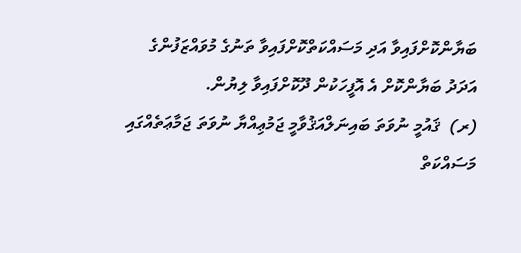ބަޔާންކޮށްފައިވާ އަދި މަސައްކަތްކޮށްފައިވާ ތަނުގެ މުވައްޒަފުންގެ އަދަދު ބަޔާންކޮށް އެ އޮފީހަކުން ދޫކޮށްފައިވާ ލިޔުން.
(ރ)  ޤައުމީ ނުވަތަ ބައިނަލްއަޤުވާމީ ޖަމުޢިއްޔާ ނުވަތަ ޖަމާޢަތެއްގައި މަސައްކަތް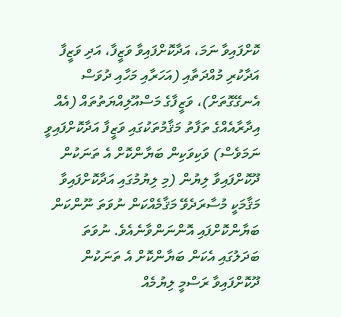ކޮށްފައިވާ ނަމަ، އަދާކޮށްފައިވާ ވަޒީފާ، އަދި ވަޒީފާ އަދާކުރި މުއްދަތާއި (އަހަރާއި މަހާއި ދުވަސް އެނގޭގޮތަށް)، ވަޒީފާގެ މަސްއޫލިއްޔަތުތައް (އެއް އިދާރާއެއްގެ ތަފާތު މަޤާމުތަކުގައި ވަޒީފާ އަދާކޮށްފައިވީ ނަމަވެސް) ވަކިވަކިން ބަޔާންކޮށް އެ ތަނަކުން ދޫކޮށްފައިވާ ލިޔުން (މި ލިޔުމުގައި އަދާކޮށްފައިވާ މަޤާމަކީ މުސާރަދެވޭ މަޤާމެއްކަން ނުވަތަ ނޫންކަން ބަޔާންކޮށްފައި އޮންނަންވާނެއެވެ. ނުވަތަ ބަދަލުގައި އެކަން ބަޔާންކޮށް އެ ތަނަކުން ދޫކޮށްފައިވާ ރަސްމީ ލިޔުމެއް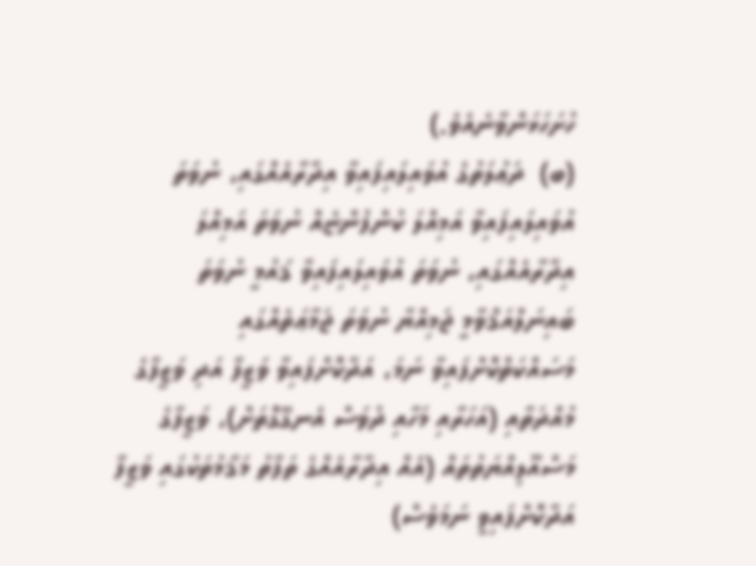ހުށަހަޅަންވާނެއެވެ.)
(ބ)  ދަޢުލަތުގެ އުވައިލައިފައިވާ އިދާރާއެއްގައި، ނުވަތަ އުވައިލައިފައިވާ އަމިއްލަ ކުންފުންޏެއް ނުވަތަ އަމިއްލަ އިދާރާއެއްގައި، ނުވަތަ އުވައިލައިފައިވާ ޤައުމީ ނުވަތަ ބައިނަލްއަޤްވާމީ ޖަމިއްޔާ ނުވަތަ ޖަމާޢަތެއްގައި މަސައްކަތްކޮށްފައިވާ ނަމަ، އަދާކޮށްފައިވާ ވަޒީފާ އަދި ވަޒީފާގެ މުއްދަތާއި (އަހަރާއި މަހާއި ދުވަސް އެނގޭގޮތަށް)، ވަޒީފާގެ މަސްއޫލިއްޔަތުތައް (އެއް އިދާރާއެއްގެ ތަފާތު މަޤާމުތަކުގައި ވަޒީފާ އަދާކޮށްފައިވީ ނަމަވެސް)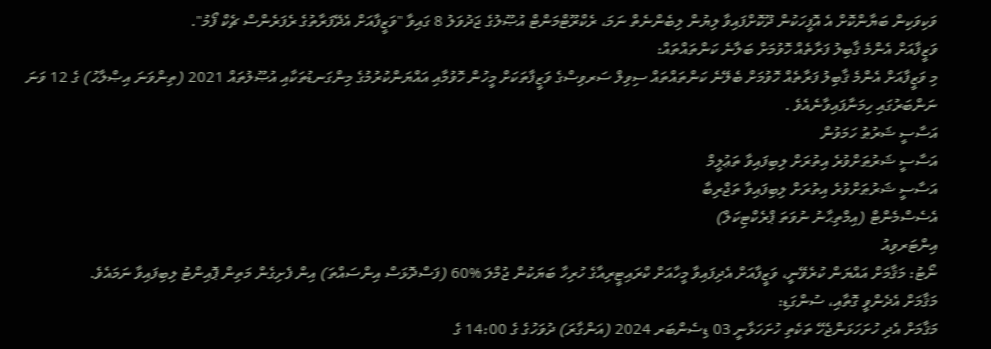ވަކިވަކިން ބަޔާންކޮށް އެ އޮފީހަކުން ދޫކޮށްފައިވާ ލިޔުން ލިބެންނެތް ނަމަ، ރެކްރޫޓްމަންޓް އުޞޫލުގެ ޖަދުވަލު 8 ގައިވާ "ވަޒީފާއަށް އެދޭފަރާތުގެ ރެފަރެންސް ޗެކް ފޯމު".
ވަޒީފާއަށް އެންމެ ޤާބިލު ފަރާތެއް ހޮވުމަށް ބަލާނެ ކަންތައްތައް:
މި ވަޒީފާއަށް އެންމެ ޤާބިލު ފަރާތެއް ހޮވުމަށް ބެލޭނެ ކަންތައްތައް ސިވިލް ސަރވިސްގެ ވަޒީފާތަކަށް މީހުން ހޮވުމާއި އައްޔަންކުރުމުގެ މިންގަނޑުތަކާއި އުޞޫލުތައް 2021 (ތިންވަނަ އިޞްލާޙު) ގެ 12 ވަނަ ނަންބަރުގައި ހިމަނާފައިވާނެއެވެ .
އަސާސީ ޝަރުޠު ހަމަވުން
އަސާސީ ޝަރުޠަށްވުރެ އިތުރަށް ލިބިފައިވާ ތަޢުލީމް
އަސާސީ ޝަރުޠަށްވުރެ އިތުރަށް ލިބިފައިވާ ތަޖްރިބާ
އެސެސްމެންޓް (އިމްތިޙާނު ނުވަތަ ޕްރެކްޓިކަލް)
އިންޓަރވިއު
ނޯޓު: މަޤާމަށް އައްޔަން ކުރެވޭނީ، ވަޒީފާއަށް އެދިފައިވާ މީހާއަށް ކްރައިޓީރިއާގެ ހުރިހާ ބަޔަކުން ޖުމްލަ %60 (ފަސްދޮޅަސް އިންސައްތަ) އިން ފެށިގެން މަތިން ޕޮއިންޓު ލިބިފައިވާ ނަމައެވެ.
މަޤާމަށް އެދެންވީ ގޮތާއި، ސުންގަޑި:
މަޤާމަށް އެދި ހުށަހަޅަންޖެހޭ ތަކެތި ހުށަހަޅާނީ 03 ޑިސެންބަރ 2024 (އަންގާރަ) ދުވަހުގެ ގެ 14:00 ގެ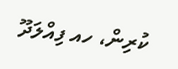ކުރިން، ހއ ފިއްލަދޫ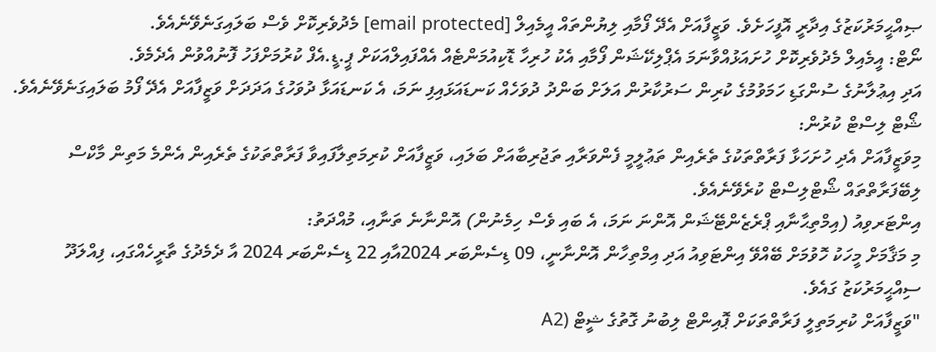ޞިއްޙީމަރުކަޒުގެ އިދާރީ އޮފީހަށެވެ. ވަޒީފާއަށް އެދޭ ފޯމާއި ލިޔުންތައް އީމެއިލް [email protected] މެދުވެރިކޮށް ވެސް ބަލައިގަނެވޭނެއެވެ.
ނޯޓް: އީމެއިލް މެދުވެރިކޮށް ހުށައަޅުއްވާނަމަ އެޕްލިކޭޝަން ފޯމާއި އެކު ހުރިހާ ޑޮކިއުމަންޓެއް އެއްފައިލްއަކަށް ޕީ.ޑީ.އެފް ކުރުމަށްފަހު ފޮނުއްވުން އެދެމެވެ.
އަދި އިޢުލާނުގެ ސުންގަޑި ހަމަވުމުގެ ކުރިން ސަރުކާރުން އަލަށް ބަންދު ދުވަހެއް ކަނޑައަޅައިފި ނަމަ، އެ ކަނޑައަޅާ ދުވަހުގެ އަދަދަށް ވަޒީފާއަށް އެދޭ ފޯމު ބަލައިގަނެވޭނެއެވެ.
ޝޯޓް ލިސްޓް ކުރުން:
މިވަޒީފާއަށް އެދި ހުށަހަޅާ ފަރާތްތަކުގެ ތެރެއިން ތަޢުލީމީ ފެންވަރާއި ތަޖުރިބާއަށް ބަލައި، ވަޒީފާއަށް ކުރިމަތިލާފައިވާ ފަރާތްތަކުގެ ތެރެއިން އެންމެ މަތިން މާކްސް ލިބޭފަރާތްތައް ޝޯޓްލިސްޓް ކުރެވޭނެއެވެ.
އިންޓަރވިއު (އިމްތިޙާނާއި ޕްރެޒެންޓޭޝަން އޮންނަ ނަމަ، އެ ބައި ވެސް ހިމެނުން) އޮންނާނެ ތަނާއި، މުއްދަތު:
މި މަޤާމަށް މީހަކު ހޮވުމަށް ބޭއްވޭ އިންޓަވިއު އަދި އިމްތިހާން އޮންނާނީ، 09 ޑިސެންބަރ 2024އާއި 22 ޑިސެންބަރ 2024 އާ ދެމެދުގެ ތާރީހެއްގައި، ފިއްލަދޫ ސިއްޙީމަރުކަޒު ގައެވެ.
"ވަޒީފާއަށް ކުރިމަތިލީ ފަރާތްތަކަށް ޕޮއިންޓް ލިބުނު ގޮތުގެ ޝީޓް (A2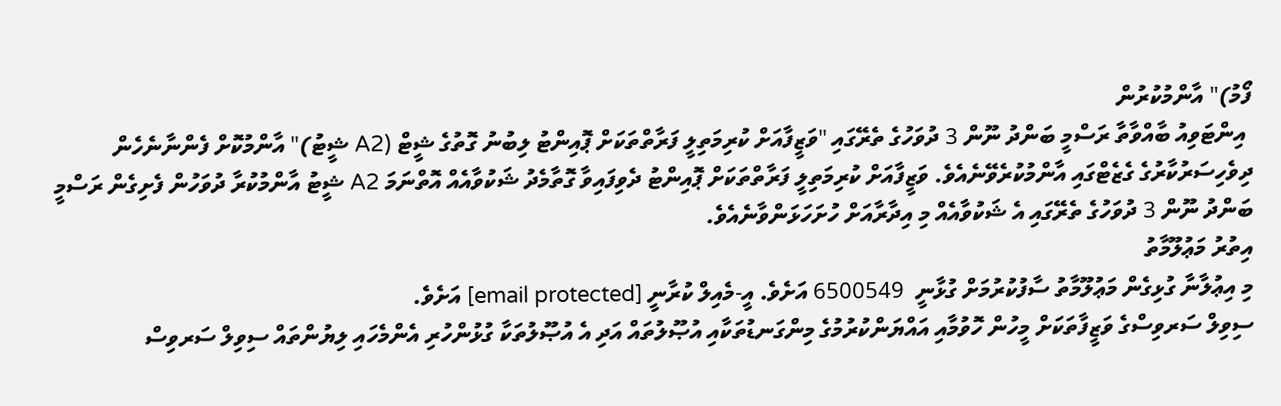ފޯމު)" އާންމުކުރުން
 އިންޓަވިއު ބާއްވާތާ ރަސްމީ ބަންދު ނޫން 3 ދުވަހުގެ ތެރޭގައި "ވަޒީފާއަށް ކުރިމަތިލީ ފަރާތްތަކަށް ޕޮއިންޓު ލިބުނު ގޮތުގެ ޝީޓް (A2 ޝީޓު)" އާންމުކޮށް ފެންނާނެހެން ދިވެހިސަރުކާރުގެ ގެޒެޓްގައި އާންމުކުރެވޭނެއެވެ. ވަޒީފާއަށް ކުރިމަތިލީ ފަރާތްތަކަށް ޕޮއިންޓު ދެވިފައިވާ ގޮތާމެދު ޝަކުވާއެއް އޮތްނަމަ A2 ޝީޓު އާންމުކުރާ ދުވަހުން ފެށިގެން ރަސްމީ ބަންދު ނޫން 3 ދުވަހުގެ ތެރޭގައި އެ ޝަކުވާއެއް މި އިދާރާއަށް ހުށަހަޅަންވާނެއެވެ.
އިތުރު މަޢުލޫމާތު
މި އިޢުލާނާ ގުޅިގެން މަޢުލޫމާތު ސާފުކުރުމަށް ގުޅާނީ  6500549 އަށެވެ. އީ-މެއިލް ކުރާނީ [email protected] އަށެވެ.
ސިވިލް ސަރވިސްގެ ވަޒީފާތަކަށް މީހުން ހޮވުމާއި އައްޔަންކުރުމުގެ މިންގަނޑުތަކާއި އުޞޫލުތައް އަދި އެ އުޞޫލުތަކާ ގުޅުންހުރި އެންމެހައި ލިޔުންތައް ސިވިލް ސަރވިސް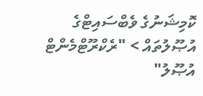ކޮމިޝަނުގެ ވެބްސައިޓްގެ އުޞޫލުތައް > "ރެކްރޫޓްމެންޓް އުޞޫލު"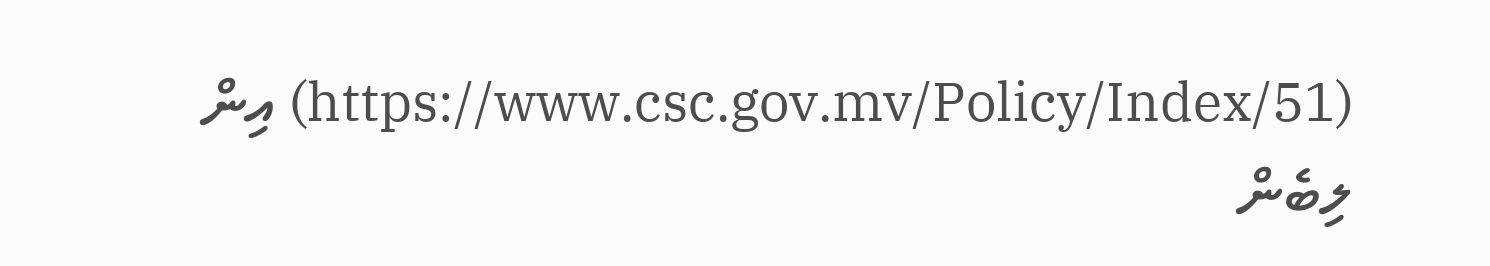(https://www.csc.gov.mv/Policy/Index/51) އިން ލިބެން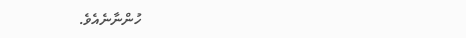ހުންނާނެއެވެ.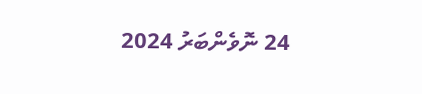24 ނޮވެންބަރު 2024